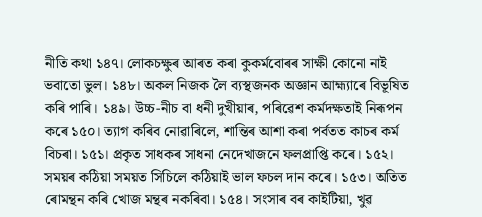নীতি কথা ১৪৭। লোকচক্ষুৰ আৰত কৰা কুকৰ্মবোৰৰ সাক্ষী কোনো নাই ভবাতো ভুল। ১৪৮। অকল নিজক লৈ ব্যস্থজনক অজ্ঞান আহ্ম্যাৰে বিভূষিত কৰি পাৰি। ১৪৯। উচ্চ-নীচ বা ধনী দুখীয়াৰ, পৰিৱেশ কৰ্মদক্ষতাই নিৰূপন কৰে ১৫০। ত্যাগ কৰিব নোৱাৰিলে, শান্তিৰ আশা কৰা পৰ্বতত কাচৰ কৰ্ম বিচৰা। ১৫১। প্ৰকৃত সাধকৰ সাধনা নেদেখাজনে ফলপ্ৰাপ্তি কৰে। ১৫২। সময়ৰ কঠিয়া সময়ত সিচিলে কঠিয়াই ভাল ফচল দান কৰে। ১৫৩। অতিত ৰোমন্থন কৰি খোজ মন্থৰ নকৰিবা। ১৫৪। সংসাৰ বৰ কাইটিয়া, খুৱ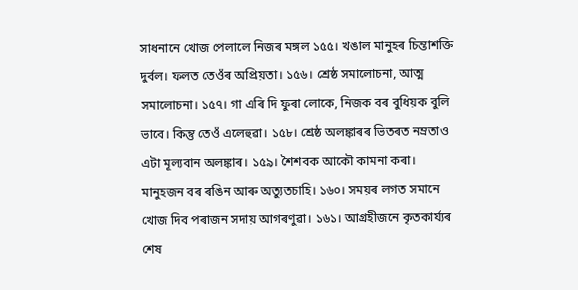সাধনানে খোজ পেলালে নিজৰ মঙ্গল ১৫৫। খঙাল মানুহৰ চিন্তাশক্তি দুৰ্বল। ফলত তেওঁৰ অপ্ৰিয়তা। ১৫৬। শ্ৰেষ্ঠ সমালোচনা, আত্ম সমালোচনা। ১৫৭। গা এৰি দি ফুৰা লোকে, নিজক বৰ বুধিয়ক বুলি ভাবে। কিন্তু তেওঁ এলেহুৱা। ১৫৮। শ্ৰেষ্ঠ অলঙ্কাৰৰ ভিতৰত নম্ৰতাও এটা মূল্যবান অলঙ্কাৰ। ১৫৯। শৈশবক আকৌ কামনা কৰা। মানুহজন বৰ ৰঙিন আৰু অত্যুতচাহি। ১৬০। সময়ৰ লগত সমানে খোজ দিব পৰাজন সদায় আগৰণুৱা। ১৬১। আগ্ৰহীজনে কৃতকাৰ্য্যৰ শেষ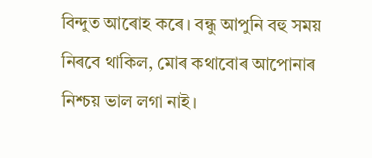বিন্দুত আৰোহ কৰে। বন্ধু আপুনি বহু সময় নিৰবে থাকিল, মোৰ কথাবোৰ আপোনাৰ নিশ্চয় ভাল লগা নাই।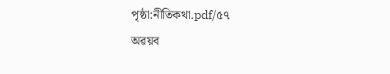পৃষ্ঠা:নীতিকথা.pdf/৫৭
অৱয়ব